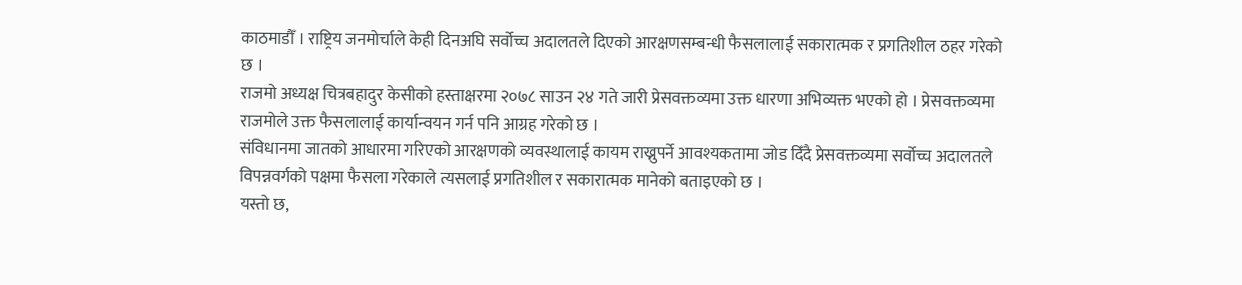काठमाडौँ । राष्ट्रिय जनमोर्चाले केही दिनअघि सर्वोच्च अदालतले दिएको आरक्षणसम्बन्धी फैसलालाई सकारात्मक र प्रगतिशील ठहर गरेको छ ।
राजमो अध्यक्ष चित्रबहादुर केसीको हस्ताक्षरमा २०७८ साउन २४ गते जारी प्रेसवक्तव्यमा उक्त धारणा अभिव्यक्त भएको हो । प्रेसवक्तव्यमा राजमोले उक्त फैसलालाई कार्यान्वयन गर्न पनि आग्रह गरेको छ ।
संविधानमा जातको आधारमा गरिएको आरक्षणको व्यवस्थालाई कायम राख्नुपर्ने आवश्यकतामा जोड दिँदै प्रेसवक्तव्यमा सर्वोच्च अदालतले विपन्नवर्गको पक्षमा फैसला गरेकाले त्यसलाई प्रगतिशील र सकारात्मक मानेको बताइएको छ ।
यस्तो छ,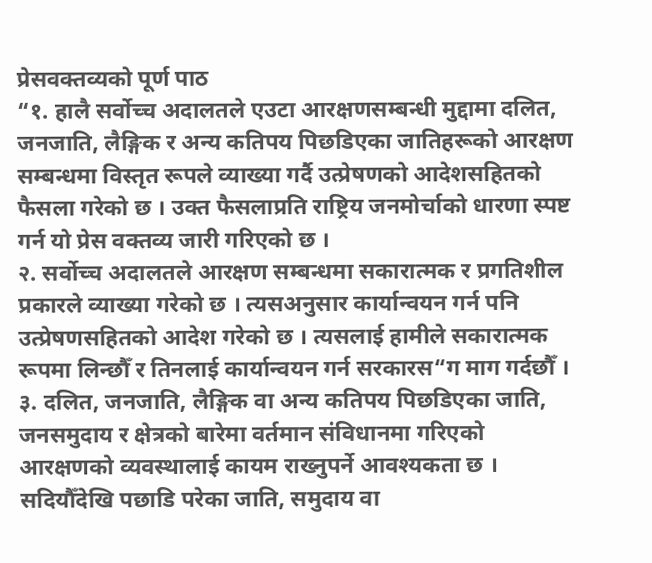प्रेसवक्तव्यको पूर्ण पाठ
“१. हालै सर्वोच्च अदालतले एउटा आरक्षणसम्बन्धी मुद्दामा दलित, जनजाति, लैङ्गिक र अन्य कतिपय पिछडिएका जातिहरूको आरक्षण सम्बन्धमा विस्तृत रूपले व्याख्या गर्दै उत्प्रेषणको आदेशसहितको फैसला गरेको छ । उक्त फैसलाप्रति राष्ट्रिय जनमोर्चाको धारणा स्पष्ट गर्न यो प्रेस वक्तव्य जारी गरिएको छ ।
२. सर्वोच्च अदालतले आरक्षण सम्बन्धमा सकारात्मक र प्रगतिशील प्रकारले व्याख्या गरेको छ । त्यसअनुसार कार्यान्वयन गर्न पनि उत्प्रेषणसहितको आदेश गरेको छ । त्यसलाई हामीले सकारात्मक रूपमा लिन्छौँ र तिनलाई कार्यान्वयन गर्न सरकारस“ग माग गर्दछौँ ।
३. दलित, जनजाति, लैङ्गिक वा अन्य कतिपय पिछडिएका जाति, जनसमुदाय र क्षेत्रको बारेमा वर्तमान संविधानमा गरिएको आरक्षणको व्यवस्थालाई कायम राख्नुपर्ने आवश्यकता छ । सदियौँदेखि पछाडि परेका जाति, समुदाय वा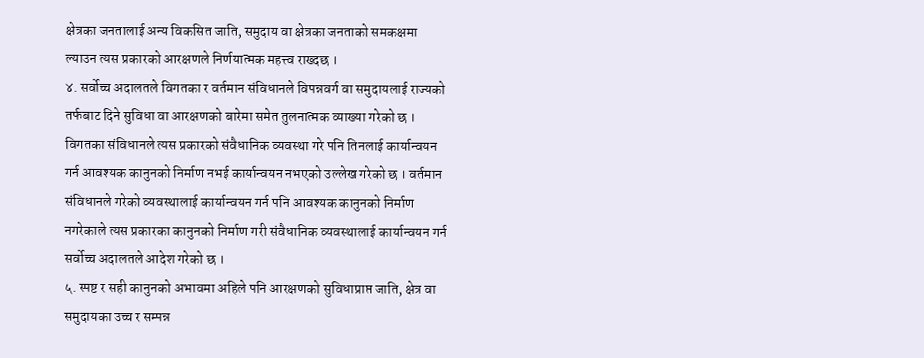क्षेत्रका जनतालाई अन्य विकसित जाति, समुदाय वा क्षेत्रका जनताको समकक्षमा ल्याउन त्यस प्रकारको आरक्षणले निर्णयात्मक महत्त्व राख्दछ ।
४. सर्वोच्च अदालतले विगतका र वर्तमान संविधानले विपन्नवर्ग वा समुदायलाई राज्यको तर्फबाट दिने सुविधा वा आरक्षणको बारेमा समेत तुलनात्मक व्याख्या गरेको छ । विगतका संविधानले त्यस प्रकारको संवैधानिक व्यवस्था गरे पनि तिनलाई कार्यान्वयन गर्न आवश्यक कानुनको निर्माण नभई कार्यान्वयन नभएको उल्लेख गरेको छ । वर्तमान संविधानले गरेको व्यवस्थालाई कार्यान्वयन गर्न पनि आवश्यक कानुनको निर्माण नगरेकाले त्यस प्रकारका कानुनको निर्माण गरी संवैधानिक व्यवस्थालाई कार्यान्वयन गर्न सर्वोच्च अदालतले आदेश गरेको छ ।
५. स्पष्ट र सही कानुनको अभावमा अहिले पनि आरक्षणको सुविधाप्राप्त जाति, क्षेत्र वा समुदायका उच्च र सम्पन्न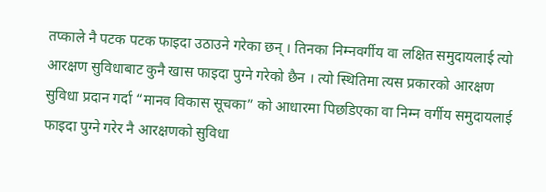तप्काले नै पटक पटक फाइदा उठाउने गरेका छन् । तिनका निम्नवर्गीय वा लक्षित समुदायलाई त्यो आरक्षण सुविधाबाट कुनै खास फाइदा पुग्ने गरेको छैन । त्यो स्थितिमा त्यस प्रकारको आरक्षण सुविधा प्रदान गर्दा “मानव विकास सूचका” को आधारमा पिछडिएका वा निम्न वर्गीय समुदायलाई फाइदा पुग्ने गरेर नै आरक्षणको सुविधा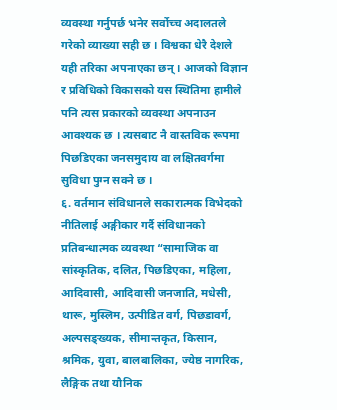व्यवस्था गर्नुपर्छ भनेर सर्वोच्च अदालतले गरेको व्याख्या सही छ । विश्वका धेरै देशले यही तरिका अपनाएका छन् । आजको विज्ञान र प्रविधिको विकासको यस स्थितिमा हामीले पनि त्यस प्रकारको व्यवस्था अपनाउन आवश्यक छ । त्यसबाट नै वास्तविक रूपमा पिछडिएका जनसमुदाय वा लक्षितवर्गमा सुविधा पुग्न सक्ने छ ।
६. वर्तमान संविधानले सकारात्मक विभेदको नीतिलाई अङ्गीकार गर्दै संविधानको प्रतिबन्धात्मक व्यवस्था “सामाजिक वा सांस्कृतिक, दलित, पिछडिएका, महिला, आदिवासी, आदिवासी जनजाति, मधेसी, थारू, मुस्लिम, उत्पीडित वर्ग, पिछडावर्ग, अल्पसङ्ख्यक, सीमान्तकृत, किसान, श्रमिक, युवा, बालबालिका, ज्येष्ठ नागरिक, लैङ्गिक तथा यौनिक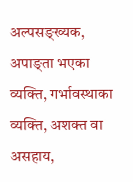अल्पसङ्ख्यक, अपाङ्ता भएका व्यक्ति, गर्भावस्थाका व्यक्ति, अशक्त वा असहाय,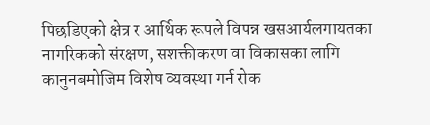पिछडिएको क्षेत्र र आर्थिक रूपले विपन्न खसआर्यलगायतका नागरिकको संरक्षण, सशक्तीकरण वा विकासका लागि कानुनबमोजिम विशेष व्यवस्था गर्न रोक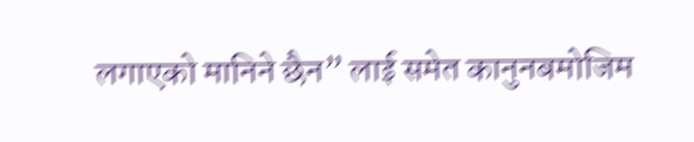लगाएको मानिने छैन” लाई समेत कानुनबमोजिम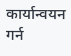कार्यान्वयन गर्न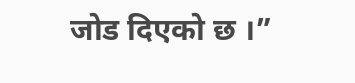जोड दिएको छ ।”